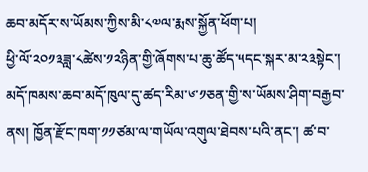ཆབ་མདོར་ས་ཡོམས་ཀྱིས་མི་༨༧ལ་རྨས་སྐྱོན་ཕོག་པ།
ཕྱི་ལོ་༢༠༡༣ཟླ་༨ཚེས་༡༢ཉིན་གྱི་ཞོགས་པ་ཆུ་ཚོད་༥དང་སྐར་མ་༢༣སྟེང་། མདོ་ཁམས་ཆབ་མདོ་ཁུལ་དུ་ཚད་རིམ་༦་༡ཅན་གྱི་ས་ཡོམས་ཤིག་བརྒྱབ་ནས། ཁྱོན་རྫོང་ཁག་༡༡ཙམ་ལ་གཡོལ་འགུལ་ཐེབས་པའི་ནང་། ཚ་བ་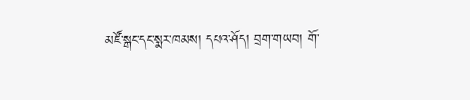མཛོ་སྒང་དང་སྨར་ཁམས། དཔའ་ཤོད། བྲག་གཡབ། གོ་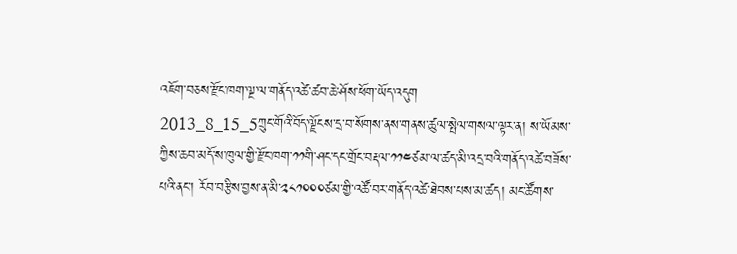འཇོག་བཅས་རྫོང་ཁག་ལྔ་ལ་གནོད་འཚེ་ཚབ་ཆེ་ཤོས་ཕོག་ཡོད་འདུག
2013_8_15_5ཀྲུང་གོའི་བོད་ལྗོངས་དྲ་བ་སོགས་ནས་གནས་ཚུལ་སྤེལ་གསལ་ལྟར་ན། ས་ཡོམས་ཀྱིས་ཆབ་མདོ་ས་ཁུལ་གྱི་རྫོང་ཁག་༡༡གི་ཤང་དང་གྲོང་བརྡལ་༡༡༤ཙམ་ལ་ཚད་མི་འདྲ་བའི་གནོད་འཚེ་བཟོས་པའི་ནང་། རོབ་བརྩིས་བྱས་ན་མི་༢༨༡༠༠༠ཙམ་གྱི་འཚོ་བར་གནོད་འཚེ་ཐེབས་པས་མ་ཚད། མང་ཚོགས་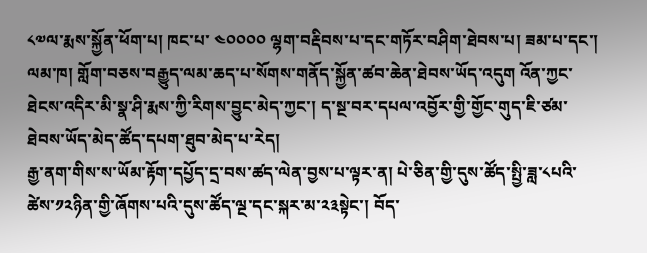༨༧ལ་རྨས་སྐྱོན་ཕོག་པ། ཁང་པ་ ༤༠༠༠༠ ལྷག་བརྡིབས་པ་དང་གཏོར་བཤིག་ཐེབས་པ། ཟམ་པ་དང་། ལམ་ཁ། གློག་བཅས་བརྒྱུད་ལམ་ཆད་པ་སོགས་གནོད་སྐྱོན་ཚབ་ཆེན་ཐེབས་ཡོད་འདུག འོན་ཀྱང་ཐེངས་འདིར་མི་སྣ་ཤི་རྨས་ཀྱི་རིགས་བྱུང་མེད་ཀྱང་། ད་སྔ་བར་དཔལ་འབྱོར་གྱི་གྱོང་གུད་ཇི་ཙམ་ཐེབས་ཡོད་མེད་ཚོད་དཔག་ཐུབ་མེད་པ་རེད།
རྒྱ་ནག་གིས་ས་ཡོམ་རྟོག་དཔྱོད་དྲ་བས་ཚད་ལེན་བྱས་པ་ལྟར་ན། པེ་ཅིན་གྱི་དུས་ཚོད་སྤྱི་ཟླ་༨པའི་ཚེས་༡༢ཉིན་གྱི་ཞོགས་པའི་དུས་ཚོད་ལྔ་དང་སྐར་མ་༢༣སྟེང་། བོད་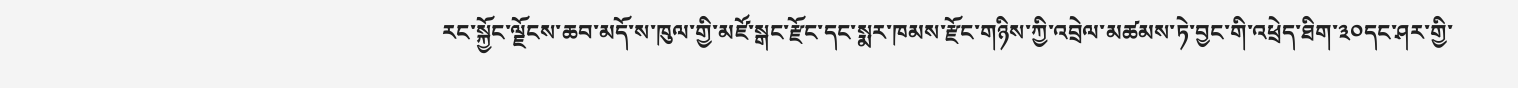རང་སྐྱོང་ལྗོངས་ཆབ་མདོ་ས་ཁུལ་གྱི་མཛོ་སྒང་རྫོང་དང་སྨར་ཁམས་རྫོང་གཉིས་ཀྱི་འབྲེལ་མཚམས་ཏེ་བྱང་གི་འཕྲེད་ཐིག་༣༠དང་ཤར་གྱི་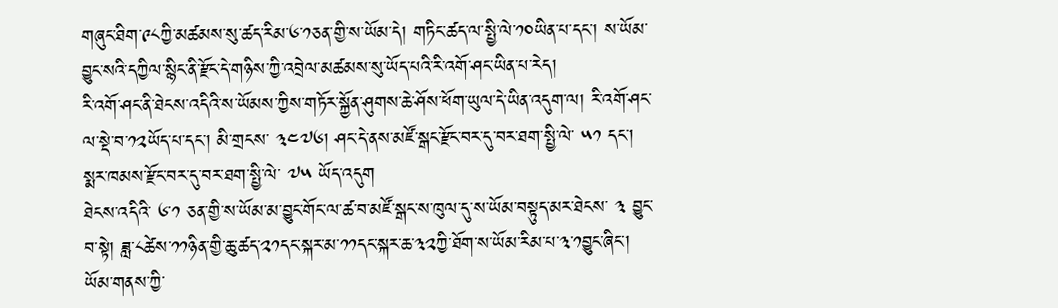གཞུང་ཐིག་༩༨ཀྱི་མཚམས་སུ་ཚད་རིམ་༦་༡ཅན་གྱི་ས་ཡོམ་དེ། གཏིང་ཚད་ལ་སྤྱི་ལེ་༡༠ཡིན་པ་དང་། ས་ཡོམ་བྱུང་སའི་དཀྱིལ་སྙིང་ནི་རྫོང་དེ་གཉིས་ཀྱི་འབྲེལ་མཚམས་སུ་ཡོད་པའི་རི་འགོ་ཤང་ཡིན་པ་རེད།
རི་འགོ་ཤང་ནི་ཐེངས་འདིའི་ས་ཡོམས་ཀྱིས་གཏོར་སྐྱོན་ཤུགས་ཆེ་ཤོས་ཕོག་ཡུལ་དེ་ཡིན་འདུག་ལ། རི་འགོ་ཤང་ལ་སྡེ་བ་༡༢ཡོད་པ་དང་། མི་གྲངས་ ༣༤༧༦། ཤང་དེ་ནས་མཛོ་སྒང་རྫོང་བར་དུ་བར་ཐག་སྤྱི་ལེ་ ༥༡ དང་། སྨར་ཁམས་རྫོང་བར་དུ་བར་ཐག་སྤྱི་ལེ་ ༧༥ ཡོད་འདུག
ཐེངས་འདིའི་ ༦་༡ ཅན་གྱི་ས་ཡོམ་མ་བྱུང་གོང་ལ་ཚ་བ་མཛོ་སྒང་ས་ཁུལ་དུ་ས་ཡོམ་བསྟུད་མར་ཐེངས་ ༣ བྱུང་བ་སྟེ། ཟླ་༨ཚེས་༡༡ཉིན་གྱི་ཆུ་ཚད་༢༡དང་སྐར་མ་༡༡དང་སྐར་ཆ་༣༢ཀྱི་ཐོག་ས་ཡོམ་རིམ་པ་༣་༡བྱུང་ཞིང་། ཡོམ་གནས་ཀྱི་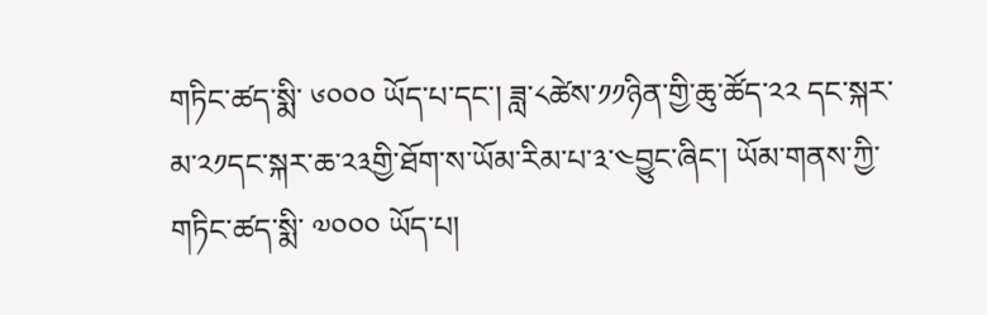གཏིང་ཚད་སྨི་ ༦༠༠༠ ཡོད་པ་དང་། ཟླ་༨ཚེས་༡༡ཉིན་གྱི་ཆུ་ཚོད་༢༢ དང་སྐར་མ་༢༡དང་སྐར་ཆ་༢༣གྱི་ཐོག་ས་ཡོམ་རིམ་པ་༣་༤བྱུང་ཞིང་། ཡོམ་གནས་ཀྱི་གཏིང་ཚད་སྨི་ ༧༠༠༠ ཡོད་པ།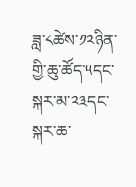ཟླ་༨ཚེས་༡༢ཉིན་གྱི་ཆུ་ཚོད་༥དང་སྐར་མ་༢༣དང་སྐར་ཆ་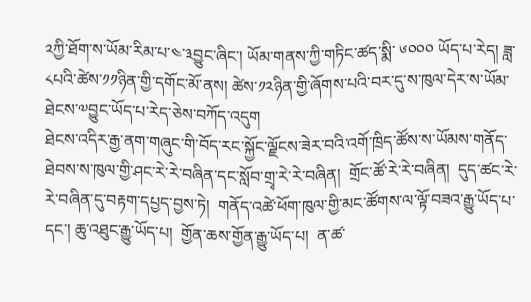༢ཀྱི་ཐོག་ས་ཡོམ་རིམ་པ་༤་༣བྱུང་ཞིང་། ཡོམ་གནས་ཀྱི་གཏིང་ཚད་སྨི་ ༦༠༠༠ ཡོད་པ་རེད། ཟླ་ ༨པའི་ཚེས་༡༡ཉིན་གྱི་དགོང་མོ་ནས། ཚེས་༡༢ཉིན་གྱི་ཞོགས་པའི་བར་དུ་ས་ཁུལ་དེར་ས་ཡོམ་ཐེངས་༧བྱུང་ཡོད་པ་རེད་ཅེས་བཀོད་འདུག
ཐེངས་འདིར་རྒྱ་ནག་གཞུང་གི་བོད་རང་སྐྱོང་ལྗོངས་ཟེར་བའི་འགོ་ཁྲིད་ཚོས་ས་ཡོམས་གནོད་ཐེབས་ས་ཁུལ་གྱི་ཤང་རེ་རེ་བཞིན་དང་སློབ་གྲྭ་རེ་རེ་བཞིན།  གྲོང་ཚོ་རེ་རེ་བཞིན།  དུད་ཚང་རེ་རེ་བཞིན་དུ་བརྟག་དཔྱད་བྱས་ཏེ།  གནོད་འཚེ་ཕོག་ཁུལ་གྱི་མང་ཚོགས་ལ་ལྟོ་བཟའ་རྒྱུ་ཡོད་པ་དང་། ཆུ་འཐུང་རྒྱུ་ཡོད་པ།  གྱོན་ཆས་གྱོན་རྒྱུ་ཡོད་པ།  ན་ཚ་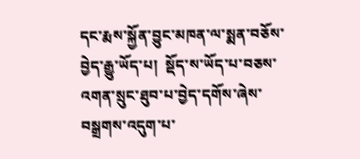དང་རྨས་སྐྱོན་བྱུང་མཁན་ལ་སྨན་བཅོས་བྱེད་རྒྱུ་ཡོད་པ།  སྡོད་ས་ཡོད་པ་བཅས་འགན་སྲུང་ཐུབ་པ་བྱེད་དགོས་ཞེས་བསྒྲགས་འདུག་པ་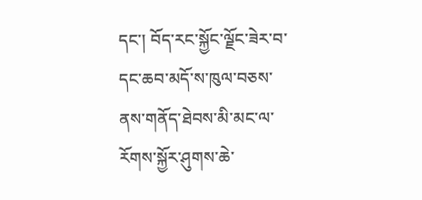དང་། བོད་རང་སྐྱོང་ལྗོང་ཟེར་བ་དང་ཆབ་མདོ་ས་ཁུལ་བཅས་ནས་གནོད་ཐེབས་མི་མང་ལ་རོགས་སྐྱོར་ཤུགས་ཆེ་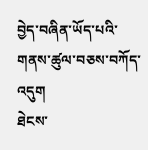བྱེད་བཞིན་ཡོད་པའི་གནས་ཚུལ་བཅས་བཀོད་འདུག
ཐེངས་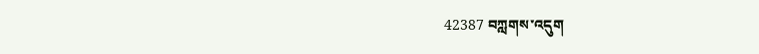42387 བཀླགས་འདུག